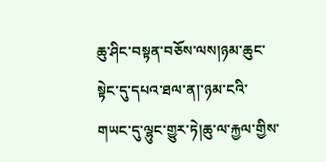ཆུ་ཤིང་བསྟན་བཅོས་ལས།ཉམ་ཆུང་སྟེང་དུ་དཔའ་ཐལ་ན།་ཉམ་ངའི་གཡང་དུ་ལྷུང་གྱུར་ཏེ།ཆུ་ལ་རྐྱལ་གྱིས་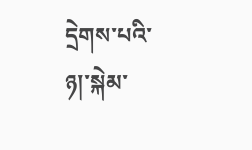དྲེགས་པའི་ཉ།་སྐེམ་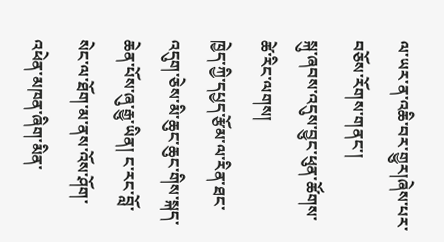ལ་ཡར་ན་འཆི་བར་གྱུར།ཞེས་པར་བཅོས་རོགས་གནང་།
སྐུ་ཞབས་འདུས་བྱུང་ཕུན་ཚོགས་ཚེ་རིང་ལགས།
ཁྱེད་ཀྱི་དཔྱད་རྩོམ་ལ་རིན་ཐང་འདུག་ཅེས་མི་ཆུང་ཆུང་གིས་སྐད་ཆེན་པོས་ཞུ་རྒྱུ་ཡིན། ང་རང་བློ་སེང་ལ་ཐོག་མ་ནས་འོས་ཤོག་འཕེན་མཁན་ཞིག་མིན་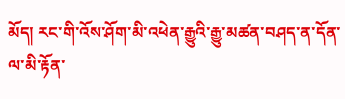མོད། རང་གི་འོས་ཤོག་མི་འཕེན་རྒྱུའི་རྒྱུ་མཚན་བཤད་ན་དོན་ལ་མི་རྟོན་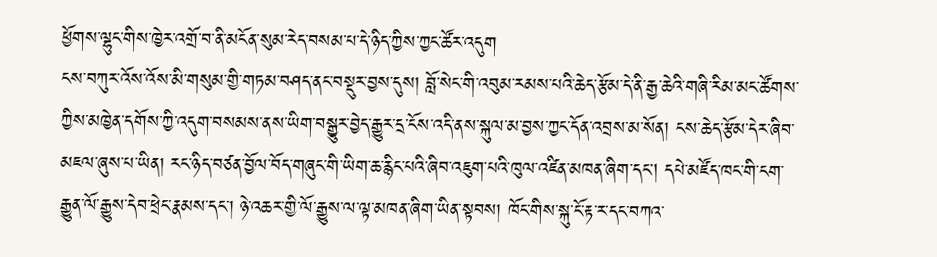ཕྱོགས་ལྷུང་གིས་ཁྱེར་འགྲོ་བ་ནི་མངོན་སུམ་རེད་བསམ་པ་དེ་ཉིད་ཀྱིས་ཀྱང་ཚོར་འདུག
ངས་བཀུར་འོས་འོས་མི་གསུམ་གྱི་གཏམ་བཤད་ནང་བསྡུར་བྱས་དུས། བློ་སེང་གི་འབུམ་རམས་པའི་ཆེད་རྩོམ་དེ་ནི་རྒྱ་ཆེའི་གཞི་རིམ་མང་ཚོགས་ཀྱིས་མཁྱེན་དགོས་ཀྱི་འདུག་བསམས་ནས་ཡིག་བསྒྱུར་བྱེད་རྒྱུར་དྲ་ངོས་འདི་ནས་སྐུལ་མ་བྱས་ཀྱང་དོན་འབྲས་མ་སོན། ངས་ཆེད་རྩོམ་དེར་ཞིབ་མཇལ་ཞུས་པ་ཡིན། རང་ཉིད་བཙན་བྱོལ་བོད་གཞུང་གི་ཡིག་ཆ་རྙིང་པའི་ཞིབ་འཇུག་པའི་ཁུལ་འཛིན་མཁན་ཞིག་དང། དཔེ་མཛོད་ཁང་གི་ངག་རྒྱུན་ལོ་རྒྱུས་དེབ་ཕྲེང་རྣམས་དང་། ཉེ་འཆར་གྱི་ལོ་རྒྱུས་ལ་ལྟ་མཁན་ཞིག་ཡིན་སྟབས། ཁོང་གིས་སྐུ་ངོ་རྟ་ར་དང་བཀའ་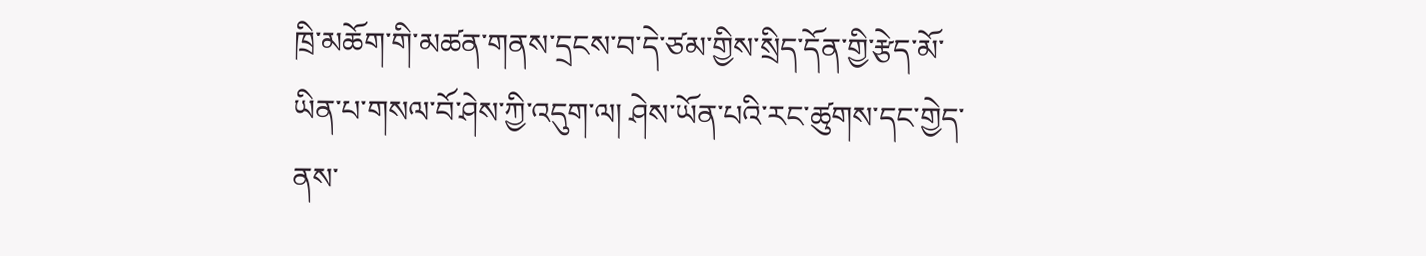ཁྲི་མཆོག་གི་མཚན་གནས་དྲངས་བ་དེ་ཙམ་གྱིས་སྲིད་དོན་གྱི་རྩེད་མོ་ཡིན་པ་གསལ་བོ་ཤེས་ཀྱི་འདུག་ལ། ཤེས་ཡོན་པའི་རང་ཚུགས་དང་གྱེད་ནས་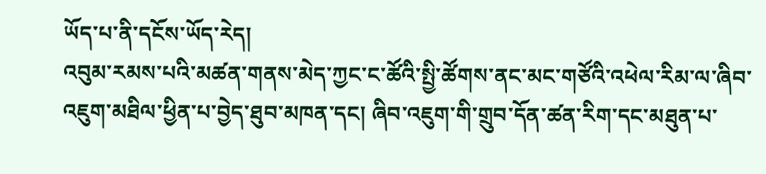ཡོད་པ་ནི་དངོས་ཡོད་རེད།
འབུམ་རམས་པའི་མཚན་གནས་མེད་ཀྱང་ང་ཚོའི་སྤྱི་ཚོགས་ནང་མང་གཙོའི་འཕེལ་རིམ་ལ་ཞིབ་འཇུག་མཐིལ་ཕྱིན་པ་བྱེད་ཐུབ་མཁན་དང། ཞིབ་འཇུག་གི་གྲུབ་དོན་ཚན་རིག་དང་མཐུན་པ་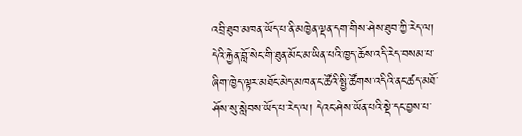འབྲི་ཐུབ་མཁན་ཡོད་པ་ནི་མཁྱེན་ལྡན་དག་གིས་ཤེས་ཐུབ་ཀྱི་རེད་ལ། དེའི་རྐྱེན་བློ་སེང་གི་ཐུན་མོང་མ་ཡིན་པའི་ཁྱད་ཆོས་འདི་རེད་བསམ་པ་ཞིག་ཁྱེད་ལྟར་མཐོང་མེད་མཁན་ང་ཚོའི་སྤྱི་ཚོགས་འདིའི་ནང་ཚད་མཐོ་ཤོས་སུ་སླེབས་ཡོད་པ་རེད་ལ། དེའང་ཤེས་ཡོན་པའི་སྡེ་དང་བྱས་པ་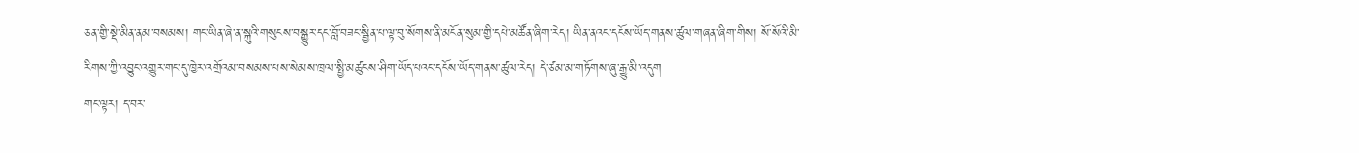ཅན་གྱི་སྡེ་མིན་ནམ་བསམས། གང་ཡིན་ཞེ་ན་སྐུའི་གསུངས་བསྒྱུར་དང་བློ་བཟང་སྦྱིན་པ་ལྟ་བུ་སོགས་ནི་མངོན་སུམ་གྱི་དཔེ་མཚོན་ཞིག་རེད། ཡིན་ནའང་དངོས་ཡོད་གནས་ཚུལ་གཞན་ཞིག་གིས། སོ་སོའི་མི་རིགས་ཀྱི་འབྱུང་འགྱུར་གང་དུ་ཁྱེར་འགྲོའམ་བསམས་པས་སེམས་ཁྲལ་སྤྱི་མཚུངས་ཤིག་ཡོད་པའང་དངོས་ཡོད་གནས་ཚུལ་རེད། དེ་ཙམ་མ་གཏོགས་ཞུ་རྒྱུ་མི་འདུག
གང་ལྟར། ད་བར་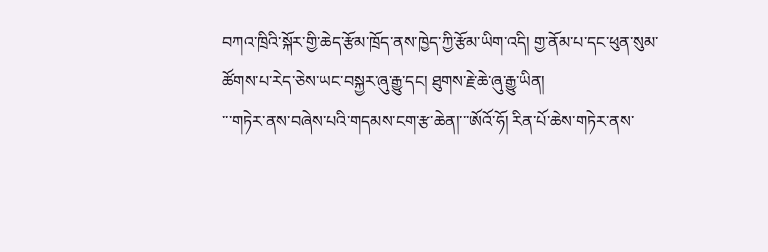བཀའ་ཁྲིའི་སྐོར་གྱི་ཆེད་རྩོམ་ཁྲོད་ནས་ཁྱེད་ཀྱི་རྩོམ་ཡིག་འདི། གྱ་ནོམ་པ་དང་ཕུན་སུམ་ཚོགས་པ་རེད་ཅེས་ཡང་བསྐྱར་ཞུ་རྒྱུ་དང། ཐུགས་རྗེ་ཆེ་ཞུ་རྒྱུ་ཡིན།
་་་གཏེར་ནས་བཞེས་པའི་གདམས་ངག་རྩ་ཆེན།་་་ཨོའོ་ཧོ། རིན་པོ་ཆེས་གཏེར་ནས་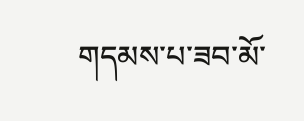གདམས་པ་ཟབ་མོ་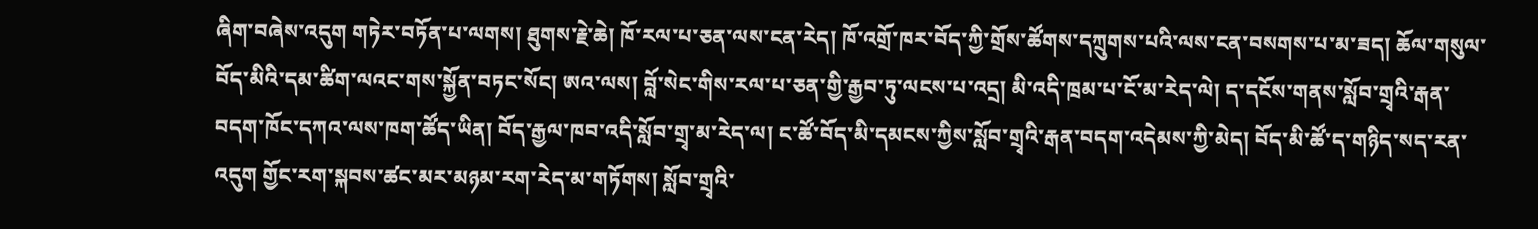ཞིག་བཞེས་འདུག གཏེར་བཏོན་པ་ལགས། ཐུགས་རྗེ་ཆེ། ཁོ་རལ་པ་ཅན་ལས་ངན་རེད། ཁོ་འགྲོ་ཁར་བོད་ཀྱི་གྲོས་ཚོགས་དཀྲུགས་པའི་ལས་ངན་བསགས་པ་མ་ཟད། ཆོལ་གསུལ་བོད་མིའི་དམ་ཚིག་ལའང་གས་སྐྱོན་བཏང་སོང། ཨའ་ལས། བློ་སེང་གིས་རལ་པ་ཅན་གྱི་རྒྱབ་ཏུ་ལངས་པ་འདྲ། མི་འདི་ཁྲམ་པ་ངོ་མ་རེད་ལེ། ད་དངོས་གནས་སློབ་གྲྭའི་རྒན་བདག་ཁོང་དཀའ་ལས་ཁག་ཚོད་ཡིན། བོད་རྒྱལ་ཁབ་འདི་སློབ་གྲྭ་མ་རེད་ལ། ང་ཚོ་བོད་མི་དམངས་ཀྱིས་སློབ་གྲྭའི་རྒན་བདག་འདེམས་ཀྱི་མེད། བོད་མི་ཚོ་ད་གཉིད་སད་རན་འདུག གྱོང་རག་སྐབས་ཚང་མར་མཉམ་རག་རེད་མ་གཏོགས། སློབ་གྲྭའི་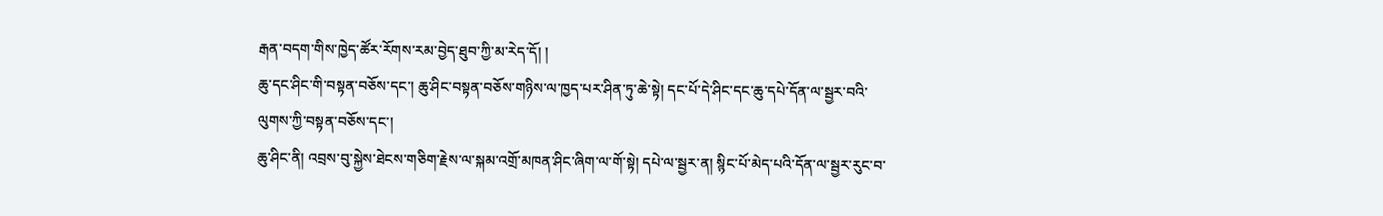རྒན་བདག་གིས་ཁྱེད་ཚོར་རོགས་རམ་བྱེད་ཐུབ་ཀྱི་མ་རེད་དོ། །
ཆུ་དང་ཤིང་གི་བསྟན་བཅོས་དང་། ཆུ་ཤིང་བསྟན་བཅོས་གཉིས་ལ་ཁྱད་པར་ཤིན་ཏུ་ཆེ་སྟེ། དང་པོ་དེ་ཤིང་དང་ཆུ་དཔེ་དོན་ལ་སྦྱར་བའི་ལུགས་ཀྱི་བསྟན་བཅོས་དང་།
ཆུ་ཤིང་ནི། འབྲས་བུ་སྐྱེས་ཐེངས་གཅིག་རྗེས་ལ་སྐམ་འགྲོ་མཁན་ཤིང་ཞིག་ལ་གོ་སྟེ། དཔེ་ལ་སྦྱར་ན། སྙིང་པོ་མེད་པའི་དོན་ལ་སྦྱར་རུང་བ་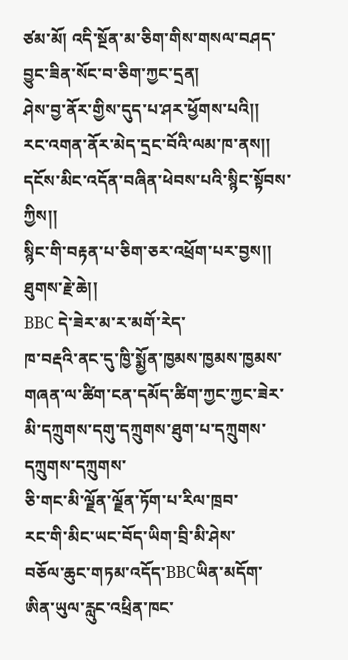ཙམ་མོ། འདི་སྔོན་མ་ཅིག་གིས་གསལ་བཤད་བྱུང་ཟིན་སོང་བ་ཅིག་ཀྱང་དྲན།
ཤེས་བྱ་ནོར་གྱིས་དུད་པ་ཤར་ཕྱོགས་པའི།།
རང་འགན་ནོར་མེད་དྲང་བོའི་ལམ་ཁ་ནས།།
དངོས་མིང་འདོན་བཞིན་ཕེབས་པའི་སྙིང་སྟོབས་ཀྱིས།།
སྙིང་གི་བརྟན་པ་ཅིག་ཅར་འཕྲོག་པར་བྱས།།
ཐུགས་རྗེ་ཆེ།།
BBC དེ་ཟེར་མ་ར་མགོ་རེད་
ཁ་བརྡའི་ནང་དུ་ཁྱི་སྨྱོན་ཁྱམས་ཁྱམས་ཁྱམས་
གཞན་ལ་ཚིག་ངན་དམོད་ཚིག་ཀྱང་ཀྱང་ཟེར་
མི་དཀྲུགས་དགུ་དཀྲུགས་ཐུག་པ་དཀྲུགས་དཀྲུགས་དཀྲུགས་
ཅི་གང་མི་ལྗོན་ལྗོན་ཏོག་པ་རིལ་ཁྲབ་
རང་གི་མིང་ཡང་བོད་ཡིག་བྲི་མི་ཤེས་
བཅོལ་ཆུང་གཏམ་འདོད་BBCཡིན་མདོག་
ཨིན་ཡུལ་རླུང་འཕྲིན་ཁང་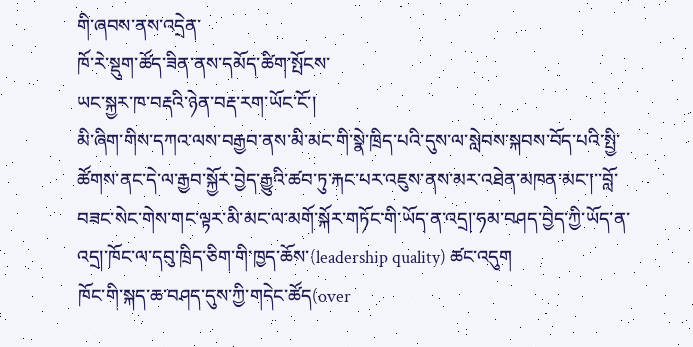གི་ཞབས་ནས་འདྲེན་
ཁོ་རེ་སྡུག་ཚོད་ཟིན་ནས་དམོད་ཚིག་སྤོངས་
ཡང་སྐྱར་ཁ་བརྡའི་ཉེན་བརྡ་རག་ཡོང་ངོ་།
མི་ཞིག་གིས་དཀའ་ལས་བརྒྱབ་ནས་མི་མང་གི་སྣེ་ཁྲིད་པའི་དུས་ལ་སླེབས་སྐབས་བོད་པའི་སྤྱི་ཚོགས་ནང་དེ་ལ་རྒྱབ་སྐྱོར་བྱེད་རྒྱུའི་ཚབ་ཏུ་རྐང་པར་འཇུས་ནས་མར་འཐེན་མཁན་མང་།་་བློ་བཟང་སེང་གེས་གང་ལྟར་མི་མང་ལ་མགོ་སྐོར་གཏོང་གི་ཡོད་ན་འདྲ།་ཧམ་བཤད་བྱེད་ཀྱི་ཡོད་ན་འདྲ།་ཁོང་ལ་དབུ་ཁྲིད་ཅིག་གི་ཁྱད་ཆོས་(leadership quality) ཚང་འདུག
ཁོང་གི་སྐད་ཆ་བཤད་དུས་ཀྱི་གདེང་ཚོད(over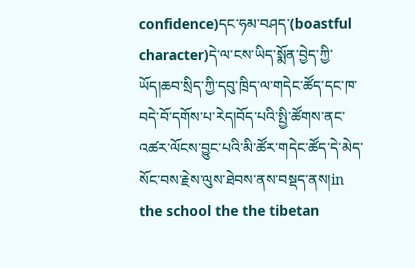confidence)དང་ཧམ་བཤད་(boastful character)དེ་ལ་ངས་ཡིད་སྨོན་བྱེད་ཀྱི་ཡོད།ཆབ་སྲིད་ཀྱི་དབུ་ཁྲིད་ལ་གདེང་ཚོད་དང་ཁ་བདེ་བོ་དགོས་པ་རེད།བོད་པའི་སྤྱི་ཚོགས་ནང་འཚར་ལོངས་བྱུང་པའི་མི་ཚོར་གདེང་ཚོད་དེ་མེད་སོང་བས་རྗེས་ལུས་ཐེབས་ནས་བསྡད་ནས།in the school the the tibetan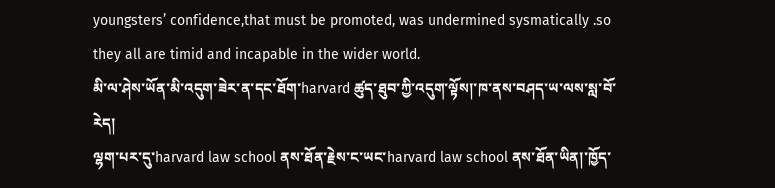youngsters’ confidence,that must be promoted, was undermined sysmatically .so they all are timid and incapable in the wider world.
མི་ལ་ཤེས་ཡོན་མི་འདུག་ཟེར་ན་དང་ཐོག་harvard ཚུད་ཐུབ་ཀྱི་འདུག་ལྟོས།་ཁ་ནས་བཤད་ཡ་ལས་སླ་བོ་རེད།
ལྷག་པར་དུ་harvard law school ནས་ཐོན་རྗེས་ང་ཡང་harvard law school ནས་ཐོན་ཡིན།་ཁྱོད་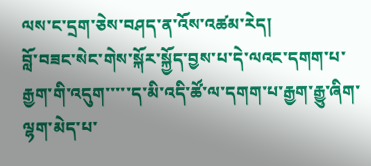ལས་ང་དྲག་ཅེས་བཤད་ན་འོས་འཚམ་རེད།
བློ་བཟང་སེང་གེས་སྐོར་སྐྱོད་བྱས་པ་དེ་ལའང་དགག་པ་རྒྱག་གི་འདུག་་་་་ད་མི་འདི་ཚོ་ལ་དགག་པ་རྒྱག་རྒྱུ་ཞིག་ལྷག་མེད་པ་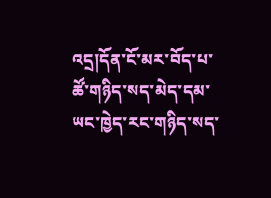འདྲ།དོན་ངོ་མར་བོད་པ་ཚོ་གཉིད་སད་མེད་དམ་ཡང་ཁྱེད་རང་གཉིད་སད་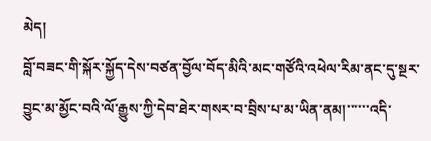མེད།
བློ་བཟང་གི་སྐོར་སྐྱོད་དེས་བཙན་བྱོལ་བོད་མིའི་མང་གཙོའི་འཕེལ་རིམ་ནང་དུ་སྔར་བྱུང་མ་མྱོང་བའི་ལོ་རྒྱུས་ཀྱི་དེབ་ཐེར་གསར་བ་བྲིས་པ་མ་ཡིན་ནམ།་་་་་་འདི་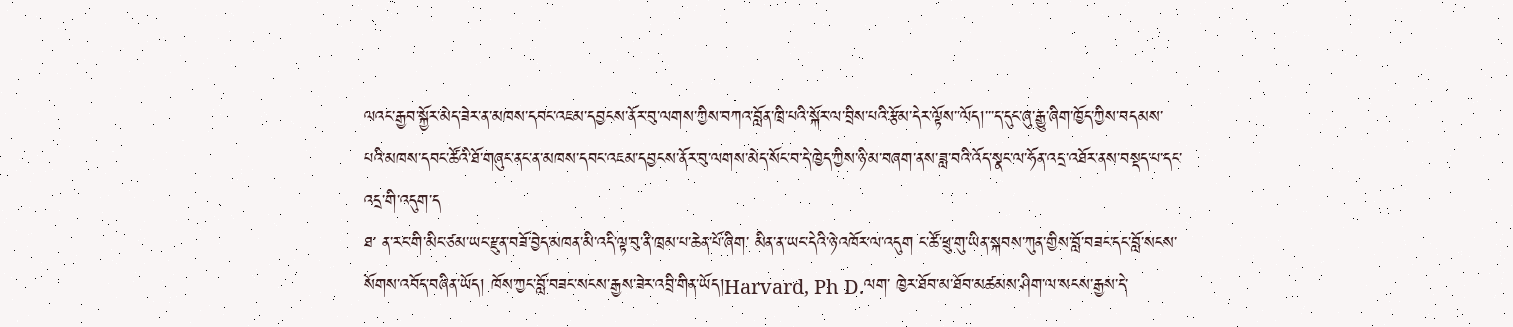ལའང་རྒྱབ་སྐྱོར་མེད་ཟེར་ན་མཁས་དབང་འཇམ་དབྱངས་ནོར་བུ་ལགས་ཀྱིས་བཀའ་བློན་ཁྲི་པའི་སྐོར་ལ་བྲིས་པའི་རྩོམ་དེར་ལྟོས་་ལོད།་་་ད་དུང་ཞུ་རྒྱུ་ཞིག་ཁྱོད་ཀྱིས་བདམས་པའི་མཁས་དབང་ཚོའི་ཐོ་གཞུང་ནང་ན་མཁས་དབང་འཇམ་དབྱངས་ནོར་བུ་ལགས་མེད་སོང་བ་དེ་ཁྱེད་ཀྱིས་ཉི་མ་བཞག་ནས་ཟླ་བའི་འོད་སྣང་ལ་ཧོན་འདྲ་འཐོར་ནས་བསྡད་པ་དང་འདྲ་གི་འདུག་ད
ཐ་ ན་རང་གི་མིང་ཙམ་ཡང་རྫུན་བཟོ་བྱེད་མཁན་མི་འདི་ལྟ་བུ་ནི་ཁྲམ་པ་ཆེན་པོ་ཞིག་ མིན་ན་ཡང་དེའི་ཉེ་འཁོར་ལ་འདུག ང་ཚོ་ཕྲུ་གུ་ཡིན་སྐབས་ཀུན་གྱིས་བློ་བཟང་དང་བློ་སངས་སོགས་འབོད་བཞིན་ཡོད། ཁོས་ཀྱང་བློ་བཟང་སངས་རྒྱས་ཟེར་འབྲི་གིན་ཡོད།Harvard, Ph D.ལག་ ཁྱེར་ཐོབ་མ་ཐོབ་མཚམས་ཤིག་ལ་སངས་རྒྱས་དེ་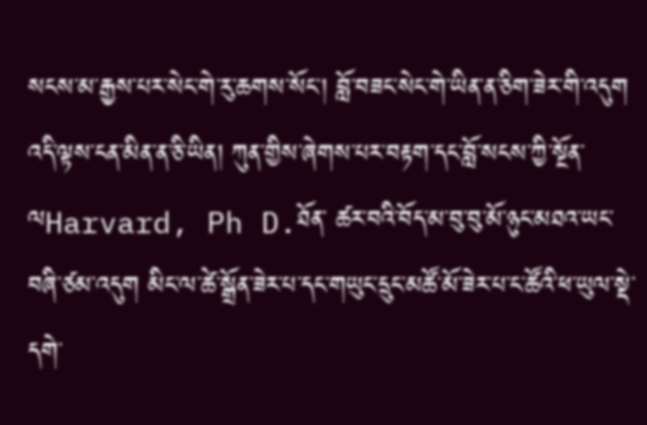སངས་མ་རྒྱས་པར་སེང་གེ་རུ་ཆགས་སོང་། བློ་བཟང་སེང་གེ་ཡིན་ན་ཅིག་ཟེར་གི་འདུག འདི་ལྟས་ངན་མིན་ན་ཅི་ཡིན། ཀུན་གྱིས་ཞེགས་པར་བརྟག་དང་བློ་སངས་ཀྱི་སྔོན་ལHarvard, Ph D.ཐོན་ ཚར་བའི་བོད་མ་བུ་བུ་མོ་ཉུང་མཐའ་ཡང་བཞི་ཙམ་འདུག མིང་ལ་ཚེ་སྒྲོན་ཟེར་པ་དང་གཡུང་དྲུང་མཚོ་མོ་ཟེར་པ་ང་ཚོའི་ཕ་ཡུལ་སྡེ་དགེ་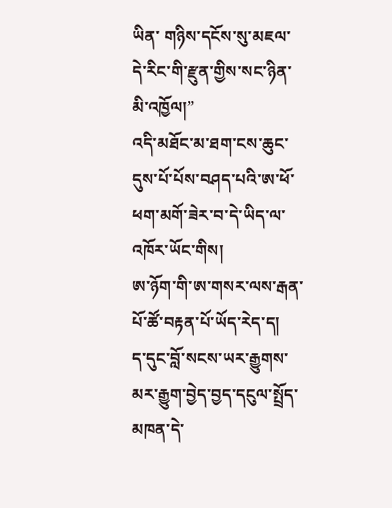ཡིན་ གཉིས་དངོས་སུ་མཇལ་
དེ་རིང་གི་རྫུན་གྱིས་སང་ཉིན་མི་འཁྱོལ།”
འདི་མཐོང་མ་ཐག་ངས་ཆུང་དུས་པོ་པོས་བཤད་པའི་ཨ་ཕོ་ཕག་མགོ་ཟེར་བ་དེ་ཡིད་ལ་འཁོར་ཡོང་གིས།
ཨ་ཉོག་གི་ཨ་གསར་ལས་རྒན་པོ་ཚོ་བརྟན་པོ་ཡོད་རེད་ད།
ད་དུང་བློ་སངས་ཡར་རྒྱུགས་མར་རྒྱུག་བྱེད་བྱད་དངུལ་སྤྲོད་མཁན་དེ་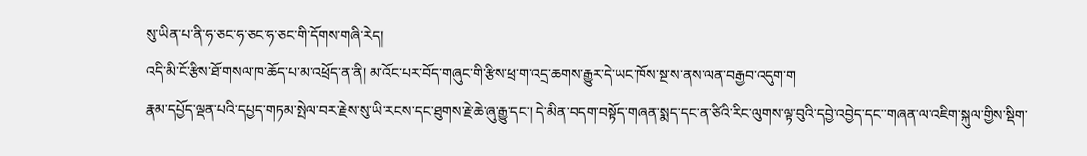སུ་ཡིན་པ་ནི་ཧ་ཅང་ཧ་ཅང་ཧ་ཅང་གི་དོགས་གཞི་རེད།
འདི་མི་ངོ་རྩིས་ཐོ་གསལ་ཁ་ཆོད་པ་མ་འཕྲོད་ན་ནི། མ་འོང་པར་བོད་གཞུང་གི་རྩིས་ཕྲ་ག་འདྲ་ཆགས་རྒྱུར་དེ་ཡང་ཁོས་སྔ་ས་ནས་ལན་བརྒྱབ་འདུག་ག
རྣམ་དཔྱོད་ལྡན་པའི་དཔྱད་གཏམ་སྤེལ་བར་རྗེས་སུ་ཡི་རངས་དང་ཐུགས་རྗེ་ཆེ་ཞུ་རྒྱུ་དང་། དེ་མིན་བདག་བསྟོད་གཞན་སྨད་དང་ན་ཙིའི་རིང་ལུགས་ལྟ་བུའི་དབྱེ་འབྱེད་དང་་གཞན་ལ་འཇིག་སྐུལ་གྱིས་སྡིག་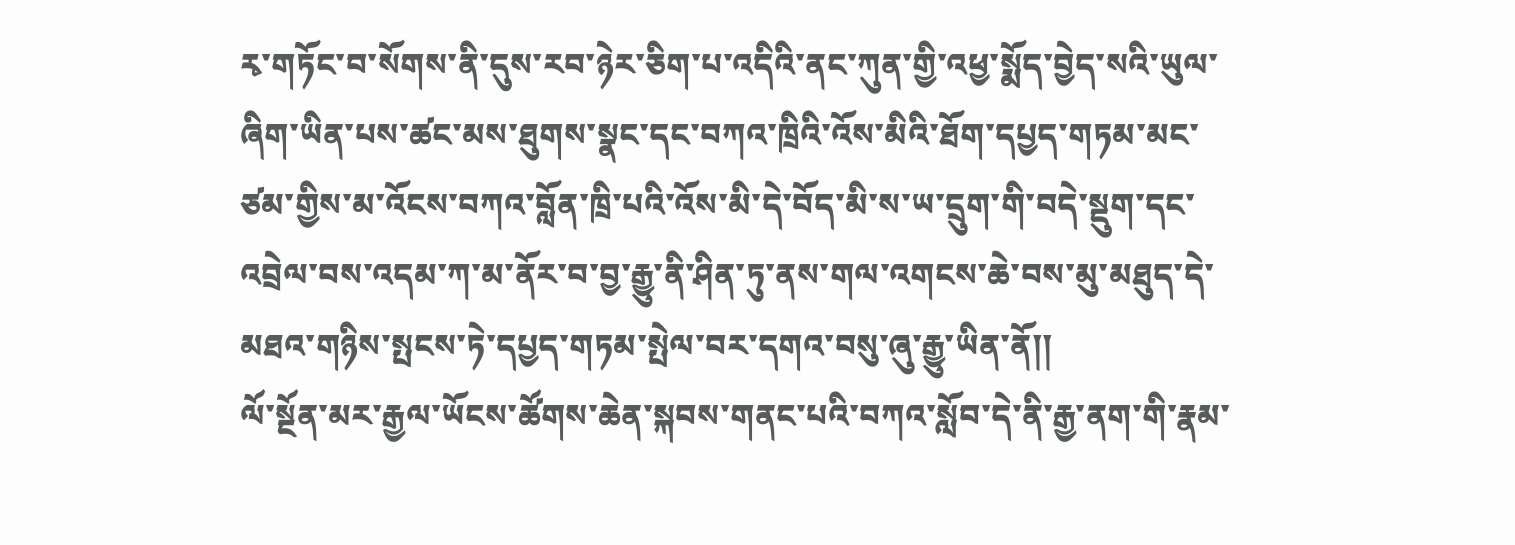རྭ་གཏོང་བ་སོགས་ནི་དུས་རབ་ཉེར་ཅིག་པ་འདིའི་ནང་ཀུན་གྱི་འཕྱ་སྨོད་བྱེད་སའི་ཡུལ་ཞིག་ཡིན་པས་ཚང་མས་ཐུགས་སྣང་དང་བཀའ་ཁྲིའི་འོས་མིའི་ཐོག་དཔྱད་གཏམ་མང་ཙམ་གྱིས་མ་འོངས་བཀའ་བློན་ཁྲི་པའི་འོས་མི་དེ་བོད་མི་ས་ཡ་དྲུག་གི་བདེ་སྡུག་དང་འབྲེལ་བས་འདམ་ཀ་མ་ནོར་བ་བྱ་རྒྱུ་ནི་ཤིན་ཏུ་ནས་གལ་འགངས་ཆེ་བས་མུ་མཐུད་དེ་མཐའ་གཉིས་སྤངས་ཏེ་དཔྱད་གཏམ་སྤེལ་བར་དགའ་བསུ་ཞུ་རྒྱུ་ཡིན་ནོ།།
ལོ་སྔོན་མར་རྒྱལ་ཡོངས་ཚོགས་ཆེན་སྐབས་གནང་པའི་བཀའ་སློབ་དེ་ནི་རྒྱ་ནག་གི་རྣམ་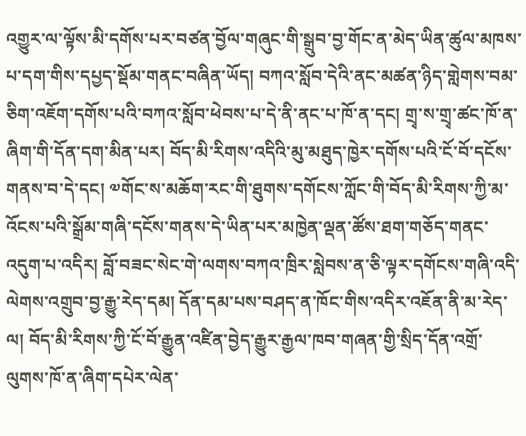འགྱུར་ལ་ལྟོས་མི་དགོས་པར་བཙན་བྱོལ་གཞུང་གི་སྒྲུབ་བྱ་གོང་ན་མེད་ཡིན་ཚུལ་མཁས་པ་དག་གིས་དཔྱད་སྡོམ་གནང་བཞིན་ཡོད། བཀའ་སློབ་དེའི་ནང་མཚན་ཉིད་གླེགས་བམ་ཅིག་འཇོག་དགོས་པའི་བཀའ་སློབ་ཕེབས་པ་དེ་ནི་ནང་པ་ཁོ་ན་དང། གྲྭ་ས་གྲྭ་ཚང་ཁོ་ན་ཞིག་གི་དོན་དག་མིན་པར། བོད་མི་རིགས་འདིའི་མུ་མཐུད་ཁྱེར་དགོས་པའི་ངོ་བོ་དངོས་གནས་བ་དེ་དང། ༧གོང་ས་མཆོག་རང་གི་ཐུགས་དགོངས་ཀློང་གི་བོད་མི་རིགས་ཀྱི་མ་འོངས་པའི་སྒྲོམ་གཞི་དངོས་གནས་དེ་ཡིན་པར་མཁྱེན་ལྡན་ཚོས་ཐག་གཅོད་གནང་འདུག་པ་འདིར། བློ་བཟང་སེང་གེ་ལགས་བཀའ་ཁྲིར་སླེབས་ན་ཅི་ལྟར་དགོངས་གཞི་འདི་ལེགས་འགྲུབ་བྱ་རྒྱུ་རེད་དམ། དོན་དམ་པས་བཤད་ན་ཁོང་གིས་འདིར་འཇོན་ནི་མ་རེད་ལ། བོད་མི་རིགས་ཀྱི་ངོ་བོ་རྒྱུན་འཛིན་བྱེད་རྒྱུར་རྒྱལ་ཁབ་གཞན་གྱི་སྲིད་དོན་འགྲོ་ལུགས་ཁོ་ན་ཞིག་དཔེར་ལེན་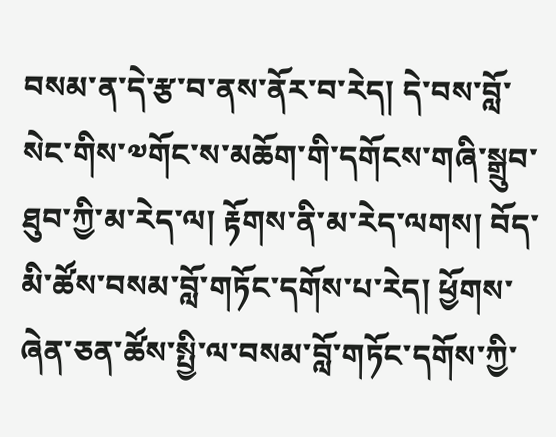བསམ་ན་དེ་རྩ་བ་ནས་ནོར་བ་རེད། དེ་བས་བློ་སེང་གིས་༧གོང་ས་མཆོག་གི་དགོངས་གཞི་སྒྲུབ་ཐུབ་ཀྱི་མ་རེད་ལ། རྟོགས་ནི་མ་རེད་ལགས། བོད་མི་ཚོས་བསམ་བློ་གཏོང་དགོས་པ་རེད། ཕྱོགས་ཞེན་ཅན་ཚོས་སྤྱི་ལ་བསམ་བློ་གཏོང་དགོས་ཀྱི་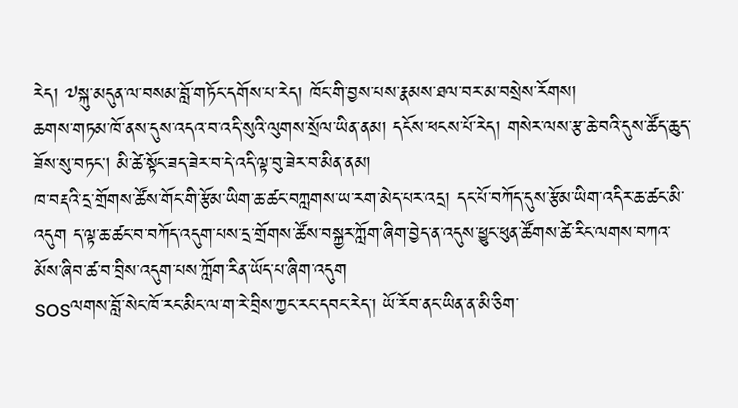རེད། ༧སྐུ་མདུན་ལ་བསམ་བློ་གཏོང་དགོས་པ་རེད། ཁོང་གི་བྱས་པས་རྣམས་ཐལ་བར་མ་བསྲེས་རོགས།
ཆགས་གཏམ་ཁོ་ནས་དུས་འདའ་བ་འདི་སུའི་ལུགས་སྲོལ་ཡིན་ནམ། དངོས་ཕངས་པོ་རེད། གསེར་ལས་རྩ་ཆེ་བའི་དུས་ཚོད་ཆུད་ཟོས་སུ་བཏང། མི་ཚེ་སྟོང་ཟད་ཟེར་བ་དེ་འདི་ལྟ་བུ་ཟེར་བ་མིན་ནམ།
ཁ་བརྡའི་དྲ་གྲོགས་ཚོས་གོང་གི་རྩོམ་ཡིག་ཆ་ཚང་བཀླགས་ཡ་རག་མེད་པར་འདྲ། དང་པོ་བཀོད་དུས་རྩོམ་ཡིག་འདིར་ཆ་ཚང་མི་འདུག ད་ལྟ་ཆ་ཚང་བ་བཀོད་འདུག་པས་དྲ་གྲོགས་ཚོས་བསྐྱར་ཀློག་ཞིག་བྱེད་ན་འདུས་ཕྱུང་ཕུན་ཚོགས་ཚེ་རིང་ལགས་བཀའ་མོས་ཞིབ་ཚ་བ་བྲིས་འདུག་པས་ཀློག་རིན་ཡོད་པ་ཞིག་འདུག
sosལགས་བློ་སེང་ཁོ་རང་མིང་ལ་ག་རེ་བྲིས་ཀྱང་རང་དབང་རེད་། ཡོ་རོབ་ནང་ཡིན་ན་མི་ཅིག་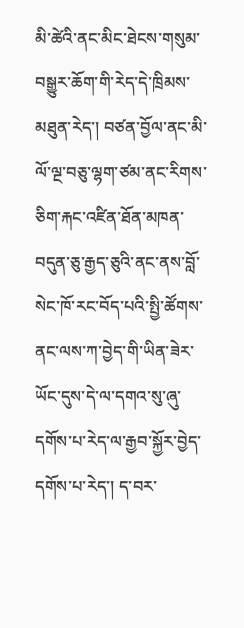མི་ཚེའི་ནང་མིང་ཐེངས་གསུམ་བསྒྱུར་ཆོག་གི་རེད་དེ་ཁྲིམས་མཐུན་རེད་། བཙན་བྱོལ་ནང་མི་ལོ་ལྔ་བཅུ་ལྷག་ཙམ་ནང་རིགས་ཅིག་རྐང་འཛིན་ཐོན་མཁན་བདུན་ཅུ་རྒྱད་ཅུའི་ནང་ནས་བློ་སེང་ཁོ་རང་བོད་པའི་སྤྱི་ཚོགས་ནང་ལས་ཀ་བྱེད་གི་ཡིན་ཟེར་ཡོང་དུས་དེ་ལ་དགའ་སུ་ཞུ་དགོས་པ་རེད་ལ་རྒྱབ་སྐྱོར་བྱེད་དགོས་པ་རེད་། ད་བར་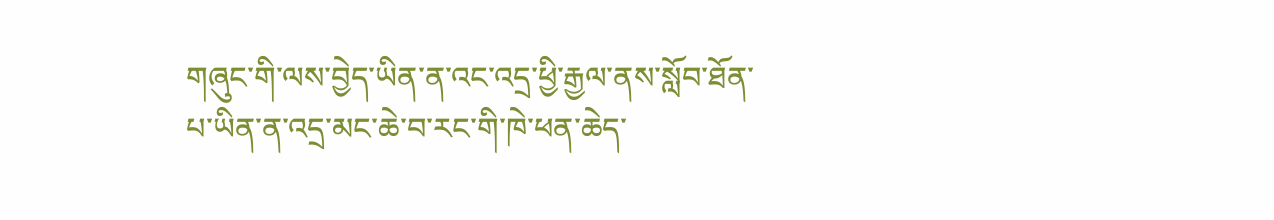གཞུང་གི་ལས་བྱེད་ཡིན་ན་འང་འདྲ་ཕྱི་རྒྱལ་ནས་སློབ་ཐོན་པ་ཡིན་ན་འདྲ་མང་ཆེ་བ་རང་གི་ཁེ་ཕན་ཆེད་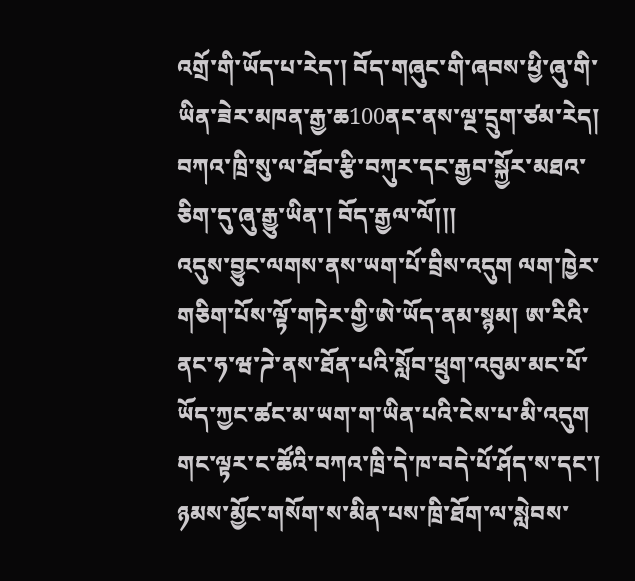འགྲོ་གི་ཡོད་པ་རེད་། བོད་གཞུང་གི་ཞབས་ཕྱི་ཞུ་གི་ཡིན་ཟེར་མཁན་རྒྱ་ཆ100ནང་ནས་ལྔ་དྲུག་ཙམ་རེད། བཀའ་ཁྲི་སུ་ལ་ཐོབ་རྩི་བཀུར་དང་རྒྱབ་སྐྱོར་མཐའ་ཅིག་དུ་ཞུ་རྒྱུ་ཡིན་། བོད་རྒྱལ་ལོ།།།
འདུས་བྱུང་ལགས་ནས་ཡག་པོ་བྲིས་འདུག ལག་ཁྱེར་གཅིག་པོས་ལྟོ་གཏེར་གྱི་ཨེ་ཡོད་ནམ་སྙམ། ཨ་རིའི་ནང་ཧ་ཝ་ཌེ་ནས་ཐོན་པའི་སློབ་ཕྲུག་འབུམ་མང་པོ་ཡོད་ཀྱང་ཚང་མ་ཡག་ག་ཡིན་པའི་ངེས་པ་མི་འདུག གང་ལྟར་ང་ཚོའི་བཀའ་ཁྲི་དེ་ཁ་བདེ་པོ་ཤོད་ས་དང་། ཉམས་མྱོང་གསོག་ས་མིན་པས་ཁྲི་ཐོག་ལ་སླེབས་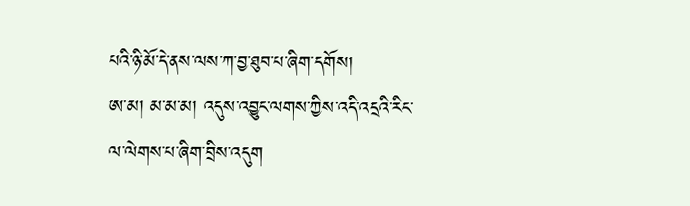པའི་ཉི་མོ་དེ་ནས་ལས་ཀ་བྱ་ཐུབ་པ་ཞིག་དགོས།
ཨ་མ། མ་མ་མ། འདུས་འབྱུང་ལགས་ཀྱིས་འདི་འདྲའི་རིང་ལ་ལེགས་པ་ཞིག་བྲིས་འདུག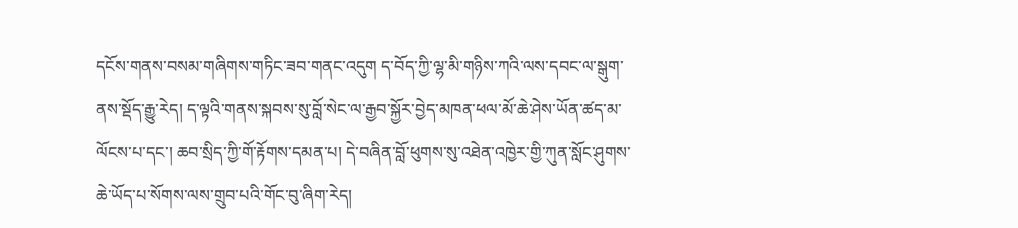དངོས་གནས་བསམ་གཞིགས་གཏིང་ཟབ་གནང་འདུག ད་བོད་ཀྱི་ལྷ་མི་གཉིས་ཀའི་ལས་དབང་ལ་སྒུག་ནས་སྡོད་རྒྱུ་རེད། ད་ལྟའི་གནས་སྐབས་སུ་བློ་སེང་ལ་རྒྱབ་སྐྱོར་བྱེད་མཁན་ཕལ་མོ་ཆེ་ཤེས་ཡོན་ཚད་མ་ལོངས་པ་དང་། ཆབ་སྲིད་ཀྱི་གོ་རྟོགས་དམན་པ། དེ་བཞིན་བློ་ཕུགས་སུ་འཐེན་འཁྱེར་གྱི་ཀུན་སློང་ཤུགས་ཆེ་ཡོད་པ་སོགས་ལས་གྲུབ་པའི་གོང་བུ་ཞིག་རེད།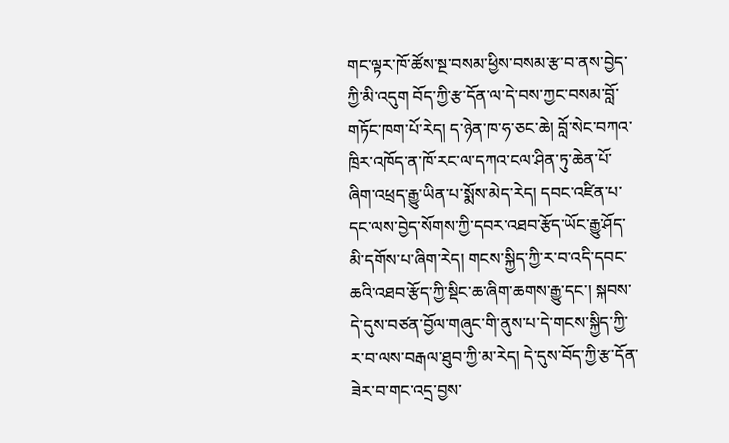གང་ལྟར་ཁོ་ཚོས་སྔ་བསམ་ཕྱིས་བསམ་རྩ་བ་ནས་བྱེད་ཀྱི་མི་འདུག བོད་ཀྱི་རྩ་དོན་ལ་དེ་བས་ཀྱང་བསམ་བློ་གཏོང་ཁག་པོ་རེད། ད་ཉེན་ཁ་ཧ་ཅང་ཆེ། བློ་སེང་བཀའ་ཁྲིར་འཁོད་ན་ཁོ་རང་ལ་དཀའ་ངལ་ཤིན་ཏུ་ཆེན་པོ་ཞིག་འཕྲད་རྒྱུ་ཡིན་པ་སྨོས་མེད་རེད། དབང་འཛིན་པ་དང་ལས་བྱེད་སོགས་ཀྱི་དབར་འཐབ་རྩོད་ཡོང་རྒྱུ་ཤོད་མི་དགོས་པ་ཞིག་རེད། གངས་སྐྱིད་ཀྱི་ར་བ་འདི་དབང་ཆའི་འཐབ་རྩོད་ཀྱི་སྡིང་ཆ་ཞིག་ཆགས་རྒྱུ་དང་། སྐབས་དེ་དུས་བཙན་བྱོལ་གཞུང་གི་ནུས་པ་དེ་གངས་སྐྱིད་ཀྱི་ར་བ་ལས་བརྒལ་ཐུབ་ཀྱི་མ་རེད། དེ་དུས་བོད་ཀྱི་རྩ་དོན་ཟེར་བ་གང་འདྲ་བྱས་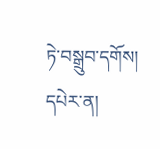ཏེ་བསྒྲུབ་དགོས། དཔེར་ན།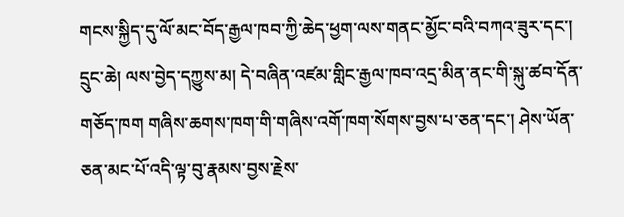གངས་སྐྱིད་དུ་ལོ་མང་བོད་རྒྱལ་ཁབ་ཀྱི་ཆེད་ཕྱག་ལས་གནང་མྱོང་བའི་བཀའ་ཟུར་དང་། དྲུང་ཆེ། ལས་བྱེད་དཀྱུས་མ། དེ་བཞིན་འཛམ་གླིང་རྒྱལ་ཁབ་འདྲ་མིན་ནང་གི་སྐུ་ཚབ་དོན་གཅོད་ཁག གཞིས་ཆགས་ཁག་གི་གཞིས་འགོ་ཁག་སོགས་བྱས་པ་ཅན་དང་། ཤེས་ཡོན་ཅན་མང་པོ་འདི་ལྟ་བུ་རྣམས་བྱས་རྗེས་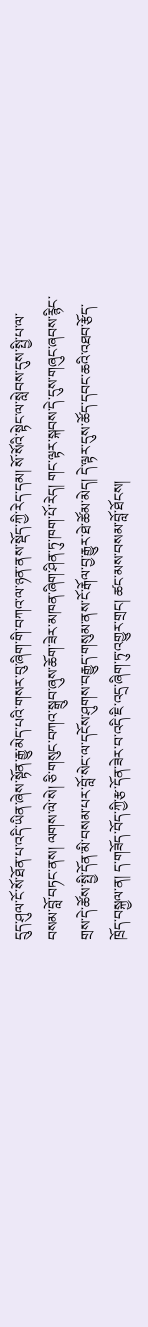དྲུད་ཤུལ་ངོ་སོ་ཐོན་པ་འདི་ཡིན་ཞེས་སྟོན་རྒྱུ་མེད་པའི་གསར་བུ་ཞིག་གི་བཀའ་ལ་ཉན་ནས་སྡོད་ཀྱི་རེད་དམ། སོ་སོའི་སྟེང་ལ་སླེབས་དུས་སྤྱི་པ་ལ་བསམ་བློ་བཏང་ནས། ལགས་ལེ་སེ། ཅི་གསུང་བཀའ་སྒྲུབ་ཞུས་ཆོག་ཟེར་མཁན་ཞིག་ཤིན་ཏུ་ཁག་པོ་རེད། གང་ལྟར་སྐབས་དེ་དུས་གཞུང་ཞབས་རྙིང་གྲས་དེ་ཚོས་སྤྱི་དོན་མི་བསམ་པར་བློ་སེང་ལ་དངོས་ཤུགས་བརྒྱུད་གསུམ་ནས་ངོ་རྒོལ་བྱ་རྒྱུར་ཐེ་ཚོམ་མེད། དེ་ལྟར་དུས་ཚོད་དབང་ཆའི་འཐབ་རྩོད་ཁྲོད་བསྐྱལ་ན། ད་གཟོད་བོད་ཀྱི་རྩ་དོན་ཟེར་བ་འདི་ཇི་འདྲ་ཞིག་ཏུ་འགྱུར་གྲང། ཚང་མས་བསམ་བློ་ཐོངས།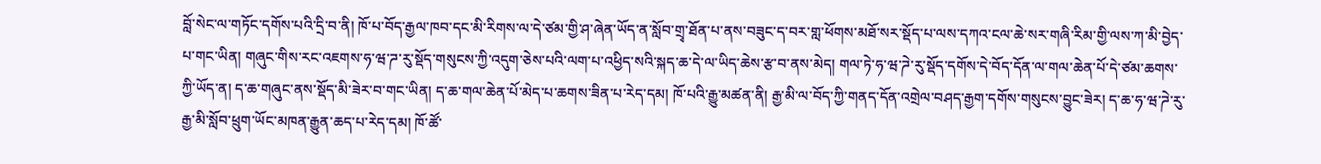བློ་སེང་ལ་གཏོང་དགོས་པའི་དྲི་བ་ནི། ཁོ་པ་བོད་རྒྱལ་ཁབ་དང་མི་རིགས་ལ་དེ་ཙམ་གྱི་ཤ་ཞེན་ཡོད་ན་སློབ་གྲྭ་ཐོན་པ་ནས་བཟུང་ད་བར་གླ་ཕོགས་མཐོ་སར་སྡོད་པ་ལས་དཀའ་ངལ་ཆེ་སར་གཞི་རིམ་གྱི་ལས་ཀ་མི་བྱེད་པ་གང་ཡིན། གཞུང་གིས་རང་འཇགས་ཧ་ཝ་ཌ་རུ་སྡོད་གསུངས་ཀྱི་འདུག་ཅེས་པའི་ལག་པ་འཕྱིད་སའི་སྐད་ཆ་དེ་ལ་ཡིད་ཆེས་རྩ་བ་ནས་མེད། གལ་ཏེ་ཧ་ཝ་ཌེ་རུ་སྡོད་དགོས་དེ་བོད་དོན་ལ་གལ་ཆེན་པོ་དེ་ཙམ་ཆགས་ཀྱི་ཡོད་ན། ད་ཆ་གཞུང་ནས་སྡོད་མི་ཟེར་བ་གང་ཡིན། ད་ཆ་གལ་ཆེན་པོ་མེད་པ་ཆགས་ཟིན་པ་རེད་དམ། ཁོ་པའི་རྒྱུ་མཚན་ནི། རྒྱ་མི་ལ་བོད་ཀྱི་གནད་དོན་འགྲེལ་བཤད་རྒྱག་དགོས་གསུངས་བྱུང་ཟེར། ད་ཆ་ཧ་ཝ་ཌེ་རུ་རྒྱ་མི་སློབ་ཕྲུག་ཡོང་མཁན་རྒྱུན་ཆད་པ་རེད་དམ། ཁོ་ཚོ་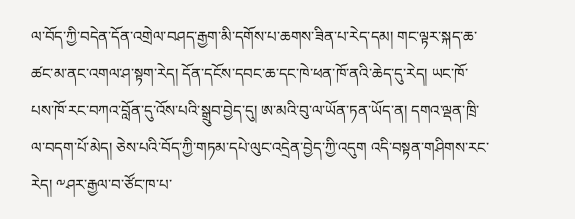ལ་བོད་ཀྱི་བདེན་དོན་འགྲེལ་བཤད་རྒྱག་མི་དགོས་པ་ཆགས་ཟིན་པ་རེད་དམ། གང་ལྟར་སྐད་ཆ་ཚང་མ་ནང་འགལ་ཤ་སྟག་རེད། དོན་དངོས་དབང་ཆ་དང་ཁེ་ཕན་ཁོ་ནའི་ཆེད་དུ་རེད། ཡང་ཁོ་པས་ཁོ་རང་བཀའ་བློན་དུ་འོས་པའི་སྒྲུབ་བྱེད་དུ། ཨ་མའི་བུ་ལ་ཡོན་ཏན་ཡོད་ན། དགའ་ལྡན་ཁྲི་ལ་བདག་པོ་མེད། ཅེས་པའི་བོད་ཀྱི་གཏམ་དཔེ་ལུང་འདྲེན་བྱེད་ཀྱི་འདུག འདི་བསྟན་གཤིགས་རང་རེད། ༸ཤར་རྒྱལ་བ་ཙོང་ཁ་པ་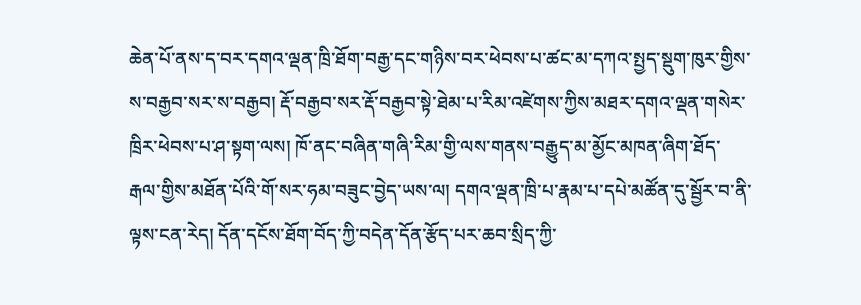ཆེན་པོ་ནས་ད་བར་དགའ་ལྡན་ཁྲི་ཐོག་བརྒྱ་དང་གཉིས་བར་ཕེབས་པ་ཚང་མ་དཀའ་སྤྱད་སྡུག་ཁུར་གྱིས་ས་བརྒྱབ་སར་ས་བརྒྱབ། རྡོ་བརྒྱབ་སར་རྡོ་བརྒྱབ་སྟེ་ཐེམ་པ་རིམ་འཛེགས་ཀྱིས་མཐར་དགའ་ལྡན་གསེར་ཁྲིར་ཕེབས་པ་ཤ་སྟག་ལས། ཁོ་ནང་བཞིན་གཞི་རིམ་གྱི་ལས་གནས་བརྒྱུད་མ་མྱོང་མཁན་ཞིག་ཐོད་རྒལ་གྱིས་མཐོན་པོའི་གོ་སར་ཧམ་བཟུང་བྱེད་ཡས་ལ། དགའ་ལྡན་ཁྲི་པ་རྣམ་པ་དཔེ་མཚོན་དུ་སྦྱོར་བ་ནི་ལྟས་ངན་རེད། དོན་དངོས་ཐོག་བོད་ཀྱི་བདེན་དོན་རྩོད་པར་ཆབ་སྲིད་ཀྱི་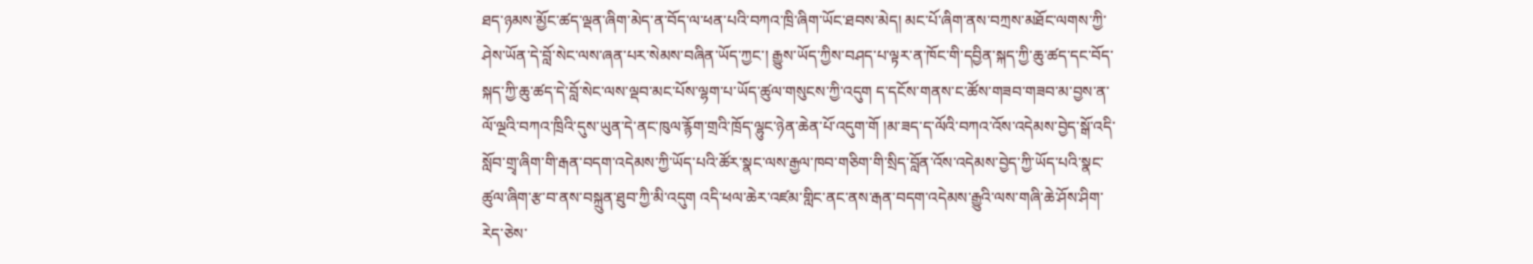ཐད་ཉམས་མྱོང་ཚད་ལྡན་ཞིག་མེད་ན་བོད་ལ་ཕན་པའི་བཀའ་ཁྲི་ཞིག་ཡོང་ཐབས་མེད། མང་པོ་ཞིག་ནས་བཀྲས་མཐོང་ལགས་ཀྱི་ཤེས་ཡོན་དེ་བློ་སེང་ལས་ཞན་པར་སེམས་བཞིན་ཡོད་ཀྱང་། རྒྱུས་ཡོད་ཀྱིས་བཤད་པ་ལྟར་ན་ཁོང་གི་དབྱིན་སྐད་ཀྱི་ཆུ་ཚད་དང་བོད་སྐད་ཀྱི་ཆུ་ཚད་དེ་བློ་སེང་ལས་ལྡབ་མང་པོས་ལྷག་པ་ཡོད་ཚུལ་གསུངས་ཀྱི་འདུག ད་དངོས་གནས་ང་ཚོས་གཟབ་གཟབ་མ་བྱས་ན་ལོ་ལྔའི་བཀའ་ཁྲིའི་དུས་ཡུན་དེ་ནང་ཁུལ་རྙོག་གྲའི་ཁྲོད་ལྷུང་ཉེན་ཆེན་པོ་འདུག་གོ །མ་ཟད་ད་ལོའི་བཀའ་འོས་འདེམས་བྱེད་སྒོ་འདི་སློབ་གྲྭ་ཞིག་གི་རྒན་བདག་འདེམས་ཀྱི་ཡོད་པའི་ཚོར་སྣང་ལས་རྒྱལ་ཁབ་གཅིག་གི་སྲིད་བློན་འོས་འདེམས་བྱེད་ཀྱི་ཡོད་པའི་སྣང་ཚུལ་ཞིག་རྩ་བ་ནས་བསྐྲུན་ཐུབ་ཀྱི་མི་འདུག འདི་ཕལ་ཆེར་འཛམ་གླིང་ནང་ནས་རྒན་བདག་འདེམས་རྒྱུའི་ལས་གཞི་ཆེ་ཤོས་ཤིག་རེད་ཅེས་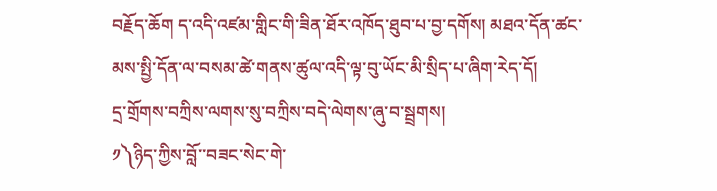བརྗོད་ཆོག ད་འདི་འཛམ་གླིང་གི་ཟིན་ཐོར་འཁོད་ཐུབ་པ་བྱ་དགོས། མཐའ་དོན་ཚང་མས་སྤྱི་དོན་ལ་བསམ་ཚེ་གནས་ཚུལ་འདི་ལྟ་བུ་ཡོང་མི་སྲིད་པ་ཞིག་རེད་དོ།
དྲ་གྲོགས་བཀྲིས་ལགས་སུ་བཀྲིས་བདེ་ལེགས་ཞུ་བ་སྦྲགས།
༡༽ཉིད་ཀྱིས་བློ་་བཟང་སེང་གེ་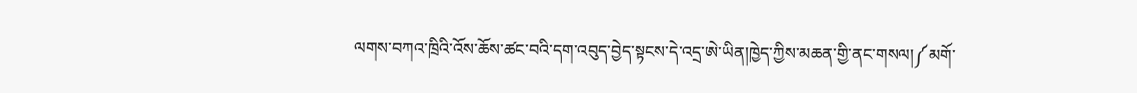ལགས་བཀའ་ཁྲིའི་འོས་ཆོས་ཚང་བའི་དག་འབུད་བྱེད་སྟངས་དེ་འདྲ་ཨེ་ཡིན།ཁྱེད་ཀྱིས་མཆན་གྱི་ནང་གསལ།༼མགོ་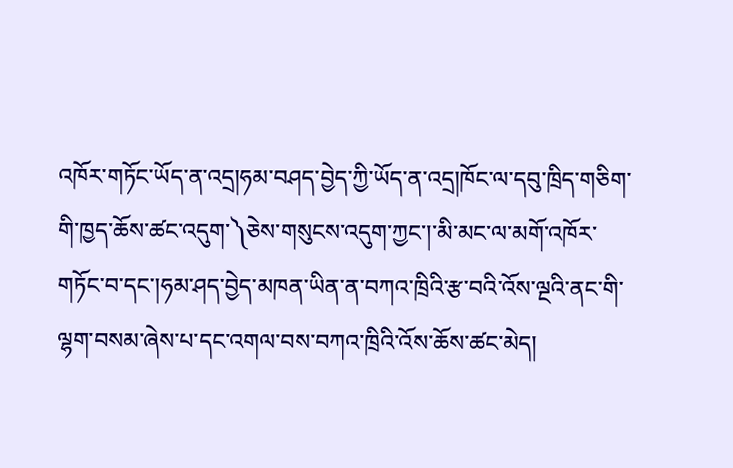འཁོར་གཏོང་ཡོད་ན་འདྲ།ཧམ་བཤད་བྱེད་ཀྱི་ཡོད་ན་འདྲ།ཁོང་ལ་དབུ་ཁྲིད་གཅིག་གི་ཁྱད་ཆོས་ཚང་འདུག་༽ཅེས་གསུངས་འདུག་ཀྱང་།་མི་མང་ལ་མགོ་འཁོར་གཏོང་བ་དང་།ཧམ་ཤད་བྱེད་མཁན་ཡིན་ན་བཀའ་ཁྲིའི་རྩ་བའི་འོས་ལྔའི་ནང་གི་ལྷག་བསམ་ཞེས་པ་དང་འགལ་བས་བཀའ་ཁྲིའི་འོས་ཆོས་ཚང་མེད།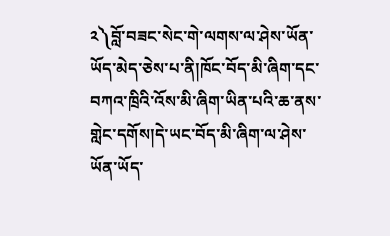༢༽བློ་བཟང་སེང་གེ་ལགས་ལ་ཤེས་ཡོན་ཡོད་མེད་ཅེས་པ་ནི།ཁོང་བོད་མི་ཞིག་དང་བཀའ་ཁྲིའི་འོས་མི་ཞིག་ཡིན་པའི་ཆ་ནས་གླེང་དགོས།དེ་ཡང་བོད་མི་ཞིག་ལ་ཤེས་ཡོན་ཡོད་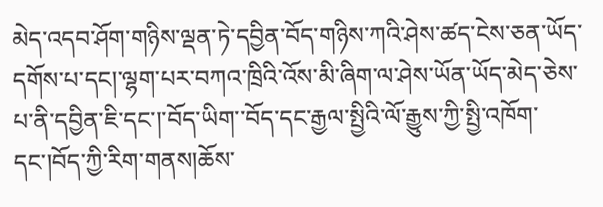མེད་འདབ་ཤོག་གཉིས་ལྡན་ཏེ་དབྱིན་བོད་གཉིས་ཀའི་ཤེས་ཚད་ངེས་ཅན་ཡོད་དགོས་པ་དང།་ལྷག་པར་བཀའ་ཁྲིའི་འོས་མི་ཞིག་ལ་ཤེས་ཡོན་ཡོད་མེད་ཅེས་པ་ནི་དབྱིན་ཇི་དང་།་བོད་ཡིག་་བོད་དང་རྒྱལ་སྤྱིའི་ལོ་རྒྱུས་ཀྱི་སྤྱི་འཁོག་དང་།བོད་ཀྱི་རིག་གནས།ཆོས་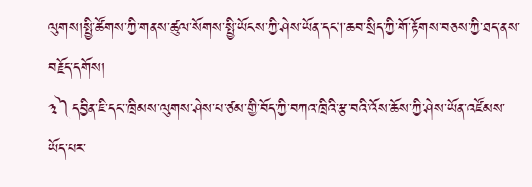ལུགས།སྤྱི་ཚོགས་ཀྱི་གནས་ཚུལ་སོགས་སྤྱི་ཡོངས་ཀྱི་ཤེས་ཡོན་དང།་ཆབ་སྲིད་ཀྱི་གོ་རྟོགས་བཅས་ཀྱི་ཐད་ནས་བརྗོད་དགོས།
༣༽དབྱིན་ཇི་དང་་ཁྲིམས་ལུགས་ཤེས་པ་ཙམ་གྱི་བོད་ཀྱི་བཀའ་ཁྲིའི་རྩ་བའི་འོས་ཆོས་ཀྱི་ཤེས་ཡོན་འཛོམས་ཡོད་པར་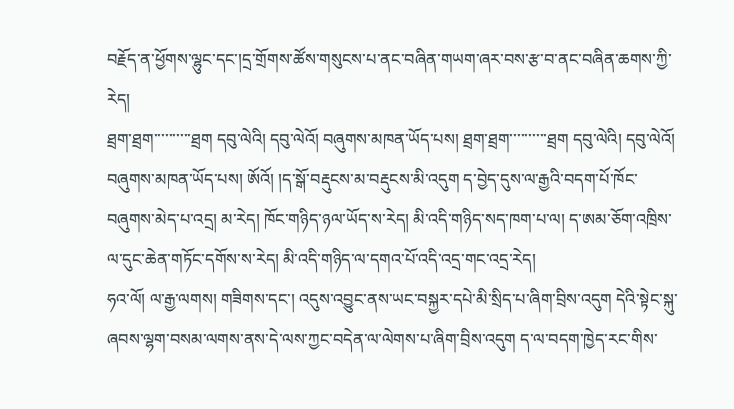བརྗོད་ན་ཕྱོགས་ལྷུང་དང་།དྲ་གྲོགས་ཚོས་གསུངས་པ་ནང་བཞིན་གཡག་ཞར་བས་རྩ་བ་ནང་བཞིན་ཆགས་ཀྱི་རེད།
ཐྲག་ཐྲག་་་་་་་་་་ཐྲག དབུ་ལེའི། དབུ་ལེའོ། བཞུགས་མཁན་ཡོད་པས། ཐྲག་ཐྲག་་་་་་་་་་ཐྲག དབུ་ལེའི། དབུ་ལེའོ། བཞུགས་མཁན་ཡོད་པས། ཨོའོ། །ད་སྒོ་བརྡུངས་མ་བརྡུངས་མི་འདུག ད་བྱེད་དུས་ལ་རྒྱའི་བདག་པོ་ཁོང་བཞུགས་མེད་པ་འདྲ། མ་རེད། ཁོང་གཉིད་ཉལ་ཡོད་ས་རེད། མི་འདི་གཉིད་སད་ཁག་པ་ལ། ད་ཨམ་ཅོག་འཁྲིས་ལ་དུང་ཆེན་གཏོང་དགོས་ས་རེད། མི་འདི་གཉིད་ལ་དགའ་པོ་འདི་འདྲ་གང་འདྲ་རེད།
ཧའ་ལོ། ལ་རྒྱ་ལགས། གཟིགས་དང་། འདུས་འབྱུང་ནས་ཡང་བསྐྱར་དཔེ་མི་སྲིད་པ་ཞིག་བྲིས་འདུག དེའི་སྟེང་སྐུ་ཞབས་ལྷག་བསམ་ལགས་ནས་དེ་ལས་ཀྱང་བདེན་ལ་ལེགས་པ་ཞིག་བྲིས་འདུག ད་ལ་བདག་ཁྱེད་རང་གིས་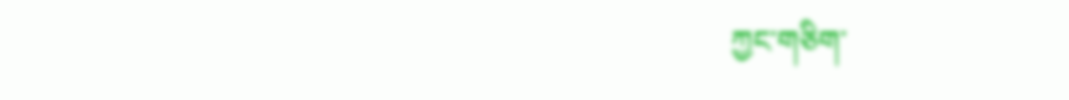ཀྱང་གཅིག་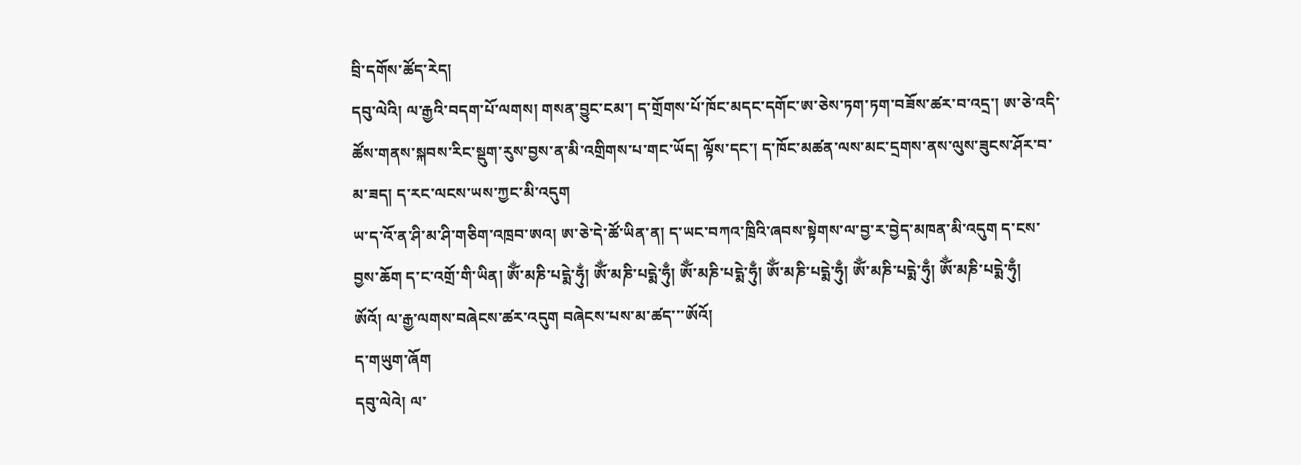བྲི་དགོས་ཚོད་རེད།
དབུ་ལེའི། ལ་རྒྱའི་བདག་པོ་ལགས། གསན་བྱུང་ངམ་། ད་གྲོགས་པོ་ཁོང་མདང་དགོང་ཨ་ཅེས་ཏག་ཏག་བཟོས་ཚར་བ་འདྲ་། ཨ་ཅེ་འདི་ཚོས་གནས་སྐབས་རིང་སྡུག་རུས་བྱས་ན་མི་འགྲིགས་པ་གང་ཡོད། ལྟོས་དང་། ད་ཁོང་མཚན་ལས་མང་དྲགས་ནས་ལུས་ཟུངས་ཤོར་བ་མ་ཟད། ད་རང་ལངས་ཡས་ཀྱང་མི་འདུག
ཡ་ད་འོ་ན་ཤི་མ་ཤི་གཅིག་འཁྲབ་ཨའ། ཨ་ཅེ་དེ་ཚོ་ཡིན་ན། ད་ཡང་བཀའ་ཁྲིའི་ཞབས་སྟེགས་ལ་བྱ་ར་བྱེད་མཁན་མི་འདུག ད་ངས་བྱས་ཆོག ད་ང་འགྲོ་གི་ཡིན། ཨོྂ་མཎི་པདྨེ་ཧུྂ། ཨོྂ་མཎི་པདྨེ་ཧུྃ། ཨོྂ་མཎི་པདྨེ་ཧུྃ། ཨོྂ་མཎི་པདྨེ་ཧུྃ། ཨོྂ་མཎི་པདྨེ་ཧུྃ། ཨོྂ་མཎི་པདྨེ་ཧུྃ།
ཨོའོ། ལ་རྒྱ་ལགས་བཞེངས་ཚར་འདུག བཞེངས་པས་མ་ཚད་་་ཨོའོ།
ད་གཡུག་ཞོག
དབུ་ལེའེ། ལ་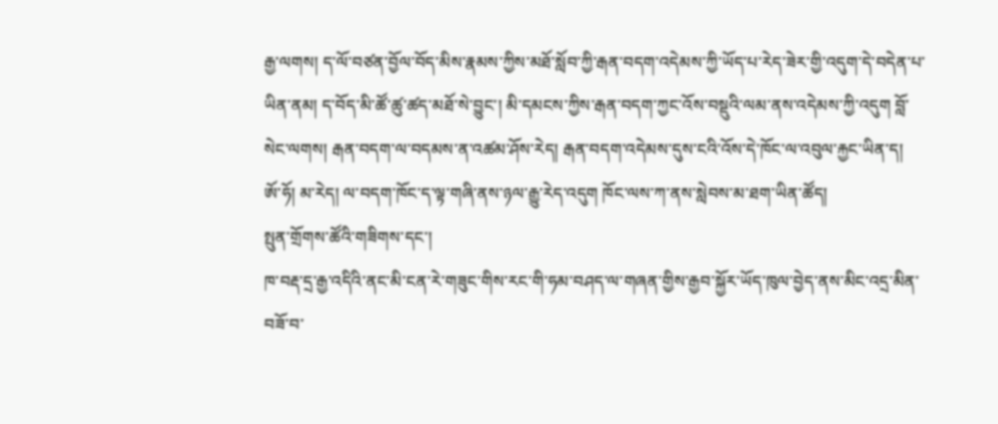རྒྱ་ལགས། ད་ལོ་བཙན་བྱོལ་བོད་མིས་རྣམས་ཀྱིས་མཐོ་སློབ་ཀྱི་རྒན་བདག་འདེམས་ཀྱི་ཡོད་པ་རེད་ཟེར་གྱི་འདུག་དེ་བདེན་པ་ཡིན་ནམ། ད་བོད་མི་ཚོ་ཚུ་ཚད་མཐོ་སེ་བྱུང་། མི་དམངས་ཀྱིས་རྒན་བདག་ཀྱང་འོས་བསྡུའི་ལམ་ནས་འདེམས་ཀྱི་འདུག བློ་སེང་ལགས། རྒན་བདག་ལ་བདམས་ན་འཚམ་ཤོས་རེད། རྒན་བདག་འདེམས་དུས་ངའི་འོས་དེ་ཁོང་ལ་འབུལ་རྐྱང་ཡིན་ད།
ཨོ་ཧོ། མ་རེད། ལ་བདག་ཁོང་ད་ལྟ་གཞི་ནས་ཉལ་རྒྱུ་རེད་འདུག ཁོང་ལས་ཀ་ནས་སླེབས་མ་ཐག་ཡིན་ཚོད།
སྤུན་གྲོགས་ཚོའི་གཟིགས་དང་།
ཁ་བརྡ་དྲ་རྒྱ་འདིའི་ནང་མི་ངན་རེ་གཟུང་གིས་རང་གི་ཧམ་བཤད་ལ་གཞན་གྱིས་རྒྱབ་སྐྱོར་ཡོད་ཁུལ་བྱེད་ནས་མིང་འདྲ་མིན་བཟོ་བ་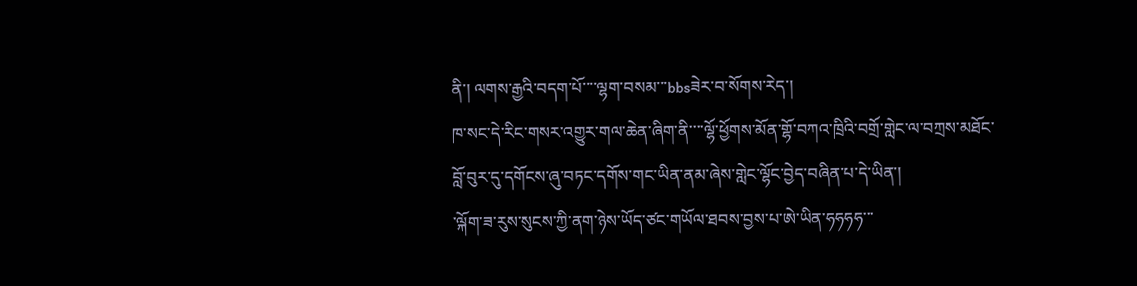ནི་། ལགས་རྒྱའི་བདག་པོ་་་་ལྷག་བསམ་་་bbsཟེར་བ་སོགས་རེད་།
ཁ་སང་དེ་རིང་གསར་འགྱུར་གལ་ཆེན་ཞིག་ནི་་་་ལྷོ་ཕྱོགས་མོན་གྷོ་བཀའ་ཁྲིའི་བགྲོ་གླེང་ལ་བཀྲས་མཐོང་བློ་བུར་དུ་དགོངས་ཞུ་བཏང་དགོས་གང་ཡིན་ནམ་ཞེས་གླེང་ལྷོང་བྱེད་བཞིན་པ་དེ་ཡིན་།
་ལྐོག་ཟ་རུས་སུངས་ཀྱི་ནག་ཉེས་ཡོད་ཙང་གཡོལ་ཐབས་བྱས་པ་ཨེ་ཡིན་ཧཧཧཧ་་་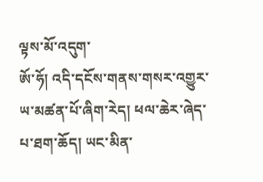ལྟས་མོ་འདུག་
ཨོ་ཧོ། འདི་དངོས་གནས་གསར་འགྱུར་ཡ་མཚན་པོ་ཞིག་རེད། ཕལ་ཆེར་ཞེད་པ་ཐག་ཆོད། ཡང་མིན་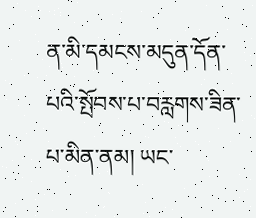ན་མི་དམངས་མདུན་དོན་པའི་སྤོབས་པ་བརླགས་ཟིན་པ་མིན་ནམ། ཡང་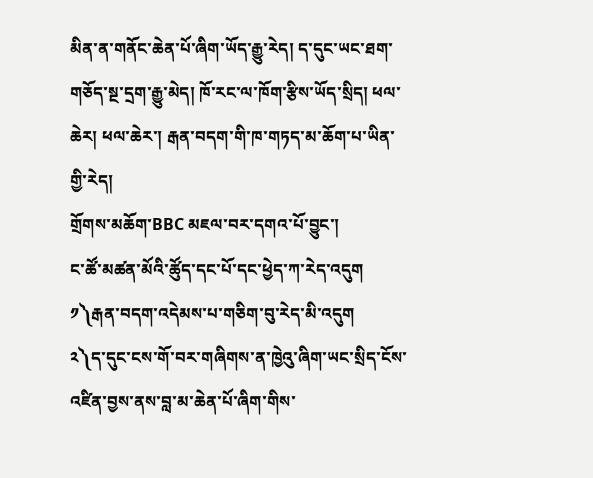མིན་ན་གནོང་ཆེན་པོ་ཞིག་ཡོད་རྒྱུ་རེད། ད་དུང་ཡང་ཐག་གཅོད་སྔ་དྲག་རྒྱུ་མེད། ཁོ་རང་ལ་ཁོག་རྩིས་ཡོད་སྲིད། ཕལ་ཆེར། ཕལ་ཆེར་། རྒན་བདག་གི་ཁ་གཏད་མ་ཆོག་པ་ཡིན་གྱི་རེད།
གྲོགས་མཆོག་BBC མཇལ་བར་དགའ་པོ་བྱུང་།
ང་ཚོ་མཚན་མོའི་ཚོུད་དང་པོ་དང་ཕྱེད་ཀ་རེད་འདུག
༡༽རྒན་བདག་འདེམས་པ་གཅིག་བུ་རེད་མི་འདུག
༢༽ད་དུང་ངས་གོ་བར་གཞིགས་ན་ཁྱེའུ་ཞིག་ཡང་སྲིད་ངོས་འཛིན་བྱས་ནས་བླ་མ་ཆེན་པོ་ཞིག་གིས་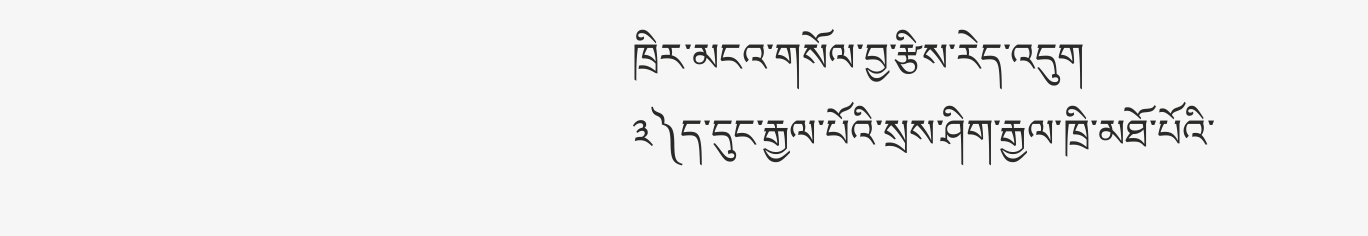ཁྲིར་མངའ་གསོལ་བྱ་རྩིས་རེད་འདུག
༣༽ད་དུང་རྒྱལ་པོའི་སྲས་ཤིག་རྒྱལ་ཁྲི་མཐོ་པོའི་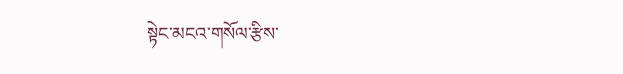སྟེང་མངའ་གསོལ་རྩིས་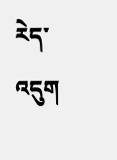རེད་འདུག